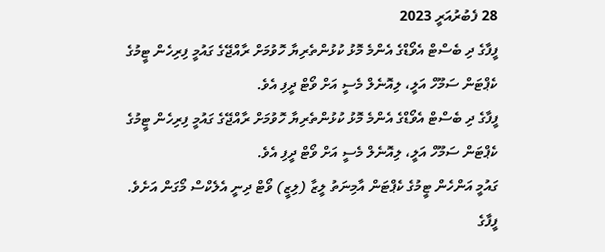28 ފެބުރުއަރީ 2023
ފީފާގެ ދި ބެސްޓް އެވޯޑްގެ އެންމެ މޮޅު ކުޅުންތެރިޔާ ހޮވުމަށް ރާއްޖޭގެ ގައުމީ ފިރިހެން ޓީމުގެ ކެޕްޓަން ސަމޫހް އަލީ، ލިއޮނެލް މެސީ އަށް ވޯޓް ދީފި އެވެ.
ފީފާގެ ދި ބެސްޓް އެވޯޑްގެ އެންމެ މޮޅު ކުޅުންތެރިޔާ ހޮވުމަށް ރާއްޖޭގެ ގައުމީ ފިރިހެން ޓީމުގެ ކެޕްޓަން ސަމޫހް އަލީ، ލިއޮނެލް މެސީ އަށް ވޯޓް ދީފި އެވެ.
ގައުމީ އަންހެން ޓީމުގެ ކެޕްޓަން އާމިނަތު ލީޒާ (ލިޒީ) ވޯޓް ދިނީ އެލެކްސް މޯގަން އަށެވެ.
ފީފާގެ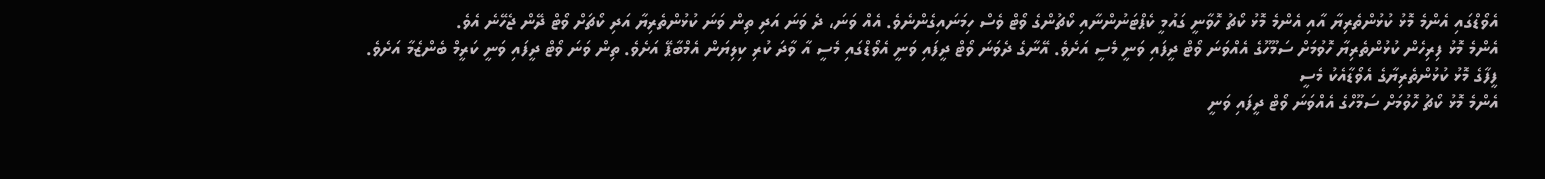އެވޯޑްގައި އެންމެ މޮޅު ކުޅުންތެރިޔާ އާއި އެންމެ މޮޅު ކޯޗު ހޮވާނީ ގައުމީ ކެޕްޓަނުންނާއި ކޯޗުންގެ ވޯޓް ވެސް ހިމަނައިގެންނެވެ. އެއް ވަނަ، ދެ ވަނަ އަދި ތިން ވަނަ ކުޅުންތެރިޔާ އަދި ކޯޗަށް ވޯޓް ދޭން ޖެހޭނެ އެވެ.
އެންމެ މޮޅު ފިރިހެން ކުޅުންތެރިޔާ ހޮވުމަށް ސަމޫހޫގެ އެއްވަނަ ވޯޓް ދީފައި ވަނީ މެސީ އަށެވެ. އޭނާގެ ދެވަނަ ވޯޓް ދީފައި ވަނީ އެވޯޑްގައި މެސީ އާ ވާދަ ކުރި ކިލިޔަން އެމްބާޕޭ އަށެވެ. ތިން ވަނަ ވޯޓް ދީފައި ވަނީ ކަރީމް ބެންޒެމާ އަށެވެ.
ފީފާގެ މޮޅު ކުޅުންތެރިޔާގެ އެވޯޑާއެކު މެސީ
އެންމެ މޮޅު ކޯޗު ހޮވުމަށް ސަމޫހްގެ އެއްވަނަ ވޯޓް ދީފައި ވަނީ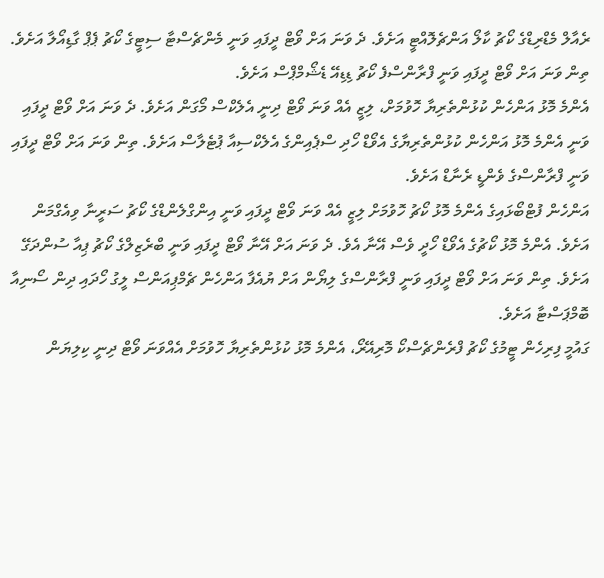ރެއާލް މެޑްރިޑްގެ ކޯޗު ކާލޯ އަންޗެލޮއްޓީ އަށެވެ. ދެ ވަނަ އަށް ވޯޓް ދީފައި ވަނީ މެންޗެސްޓާ ސިޓީގެ ކޯޗު ޕެޕް ގާޑިއޯލާ އަށެވެ. ތިން ވަނަ އަށް ވޯޓް ދީފައި ވަނީ ފްރާންސްފެ ކޯޗު ޑިޑިއޭ ޑެޝޯމްޕްސް އަށެވެ.
އެންމެ މޮޅު އަންހެން ކުޅުންތެރިޔާ ހޮވުމަށް، ލިޒީ އެއް ވަނަ ވޯޓް ދިނީ އެލެކްސް މޯގަން އަށެވެ. ދެ ވަނަ އަށް ވޯޓް ދީފައި ވަނީ އެންމެ މޮޅު އަންހެން ކުޅުންތެރިޔާގެ އެވޯޑް ހޯދި ސްޕެއިންގެ އެލެކްސިއާ ޕުޓެލާސް އަށެވެ. ތިން ވަނަ އަށް ވޯޓް ދީފައި ވަނީ ފްރާންސްގެ ވެންޑީ ރެނާޑް އަށެވެ.
އަންހެން ފުޓްބޯޅައިގެ އެންމެ މޮޅު ކޯޗު ހޮވުމަށް ލިޒީ އެއް ވަނަ ވޯޓް ދީފައި ވަނީ އިންގްލެންޑްގެ ކޯޗު ސަރީނާ ވިއެގްމަން އަށެވެ. އެންމެ މޮޅު ކޯޗުގެ އެވޯޑް ހޯދީ ވެސް އޭނާ އެވެ. ދެ ވަނަ އަށް އޭނާ ވޯޓް ދީފައި ވަނީ ބްރެޒިލްގެ ކޯޗު ޕިއާ ސުންދަގޭ އަށެވެ. ތިން ވަނަ އަށް ވޯޓް ދީފައި ވަނީ ފްރާންސްގެ ލިޔޯން އަށް ޔުއެފާ އަންހެން ޗެމްޕިއަންސް ލީގު ހޯދައި ދިން ސޯނިއާ ބޮމްޕަސްޓާ އަށެވެ.
ގައުމީ ފިރިހެން ޓީމުގެ ކޯޗު ފްރެންޗެސްކޯ މޮރިއޭރޯ، އެންމެ މޮޅު ކުޅުންތެރިޔާ ހޮވުމަށް އެއްވަނަ ވޯޓް ދިނީ ކިލިޔަން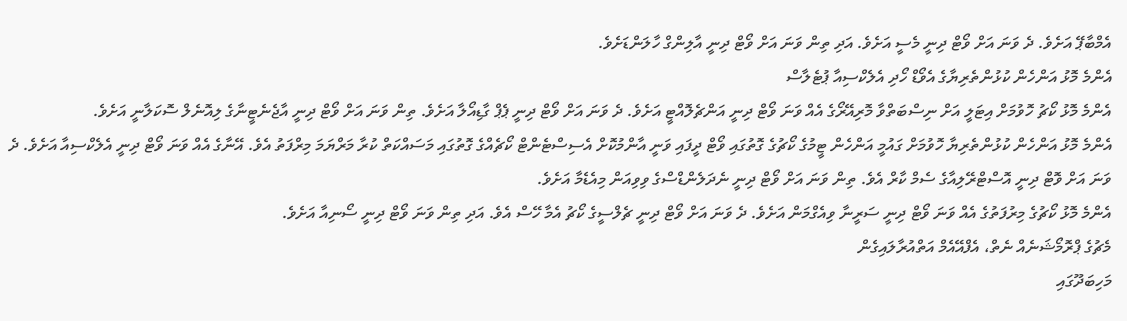އެމްބާޕޭ އަށެވެ. ދެ ވަނަ އަށް ވޯޓް ދިނީ މެސީ އަށެވެ. އަދި ތިން ވަނަ އަށް ވޯޓް ދިނީ އާލިންގް ހާލަންޑަށެވެ.
އެންމެ މޮޅު އަންހެން ކުޅުންތެރިޔާގެ އެވޯޑް ހޯދި އެލެކްސިއާ ޕުޓެލާސް
އެންމެ މޮޅު ކޯޗު ހޮވުމަށް އިޓަލީ އަށް ނިސްބަތްވާ މޮރިއޭރޯގެ އެއް ވަނަ ވޯޓް ދިނީ އަންޗެލޮއްޓީ އަށެވެ. ދެ ވަނަ އަށް ވޯޓް ދިނީ ޕެޕް ގާޑިއޯލާ އަށެވެ. ތިން ވަނަ އަށް ވޯޓް ދިނީ އާޖެނެޓީނާގެ ލިއޮނެލް ސޮކަލާނީ އަށެވެ.
އެންމެ މޮޅު އަންހެން ކުޅުންތެރިޔާ ހޮވުމަށް ގައުމީ އަންހެން ޓީމުގެ ކޯޗުގެ ގޮތުގައި ވޯޓް ދީފައި ވަނީ އާންމުކޮށް އެސިސްޓެންޓް ކޯޗެއްގެ ގޮތުގައި މަސައްކަތް ކުރާ މަރްޔަމަ މިރްފަތު އެވެ. އޭނާގެ އެއް ވަނަ ވޯޓް ދިނީ އެލެކްސިއާ އަށެވެ. ދެ ވަނަ އަށް ވޮޓް ދިނީ އޮސްޓްރޭލިއާގެ ސެމް ކާރް އެވެ. ތިން ވަނަ އަށް ވޯޓް ދިނީ ނެދަލެންޑްސްގެ ވިވިއަން މިއެޑެމާ އަށެވެ.
އެންމެ މޮޅު ކޯޗުގެ މިރުފަތުގެ އެއް ވަނަ ވޯޓް ދިނީ ސަރީނާ ވިއެގްމަން އަށެވެ. ދެ ވަނަ އަށް ވޯޓް ދިނީ ޗެލްސީގެ ކޯޗު އެމާ ހޭސް އެވެ. އަދި ތިން ވަނަ ވޯޓް ދިނީ ސޯނިއާ އަށެވެ.
މެޗުގެ ޕްރޮމޯޝަނެއް ނެތް، އެފްއޭއެމް އަތްއުރާލައިގެން
މަހިބަދޫގައި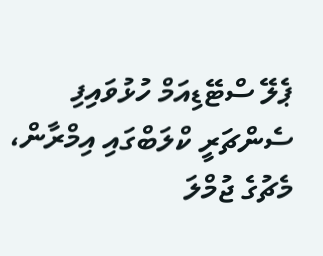ޕެލޭ ސްޓޭޑިއަމް ހުޅުވައިފި
ސެންޗަރީ ކްލަބްގައި އިމްރާން، މެޗުގެ ޖުމްލަ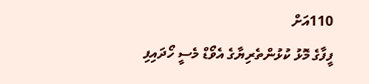110އަށް
ފީފާގެ މޮޅު ކުޅުންތެރިޔާގެ އެވޯޑް މެސީ ހޯދައިފި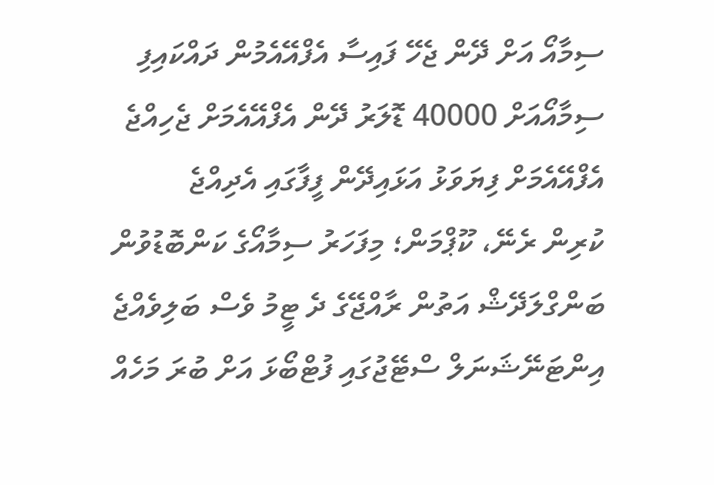ސިމާއޯ އަށް ދޭން ޖެހޭ ފައިސާ އެފްއޭއެމުން ދައްކައިފި
ސިމާއޯއަށް 40000 ޑޮލަރު ދޭން އެފްއޭއެމަށް ޖެހިއްޖެ
އެފްއޭއެމަށް ފިޔަވަޅު އަޅައިދޭން ފީފާގައި އެދިއްޖެ
ކުރިން ރެނޭ، ކޫޕްމަން؛ މިފަހަރު ސިމާއޯގެ ކަންބޮޑުވުން
ބަންގްލަދޭޝް އަތުން ރާއްޖޭގެ ދެ ޓީމު ވެސް ބަލިވެއްޖެ
އިންޓަނޭޝަނަލް ސްޓޭޖުގައި ފުޓްބޯޅަ އަށް ބުރަ މަހެއް